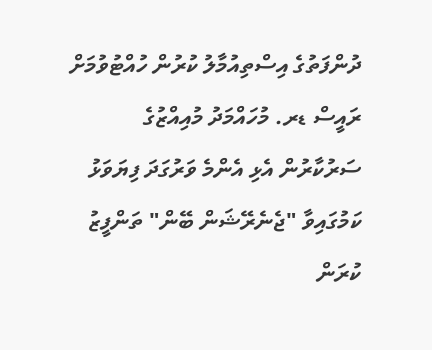ދުންފަތުގެ އިސްތިއުމާލު ކުރުން ހުއްޓުވުމަށް ރައީސް ޑރ. މުހައްމަދު މުއިއްޒުގެ ސަރުކާރުން އެޅި އެންމެ ވަރުގަދަ ފިޔަވަޅު ކަމުގައިވާ "ޖެނެރޭޝަން ބޭން" ތަންފީޒު ކުރަން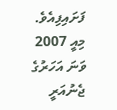ފަށައިފިއެވެ.
މިއީ 2007 ވަނަ އަހަރުގެ ޖެނުއަރީ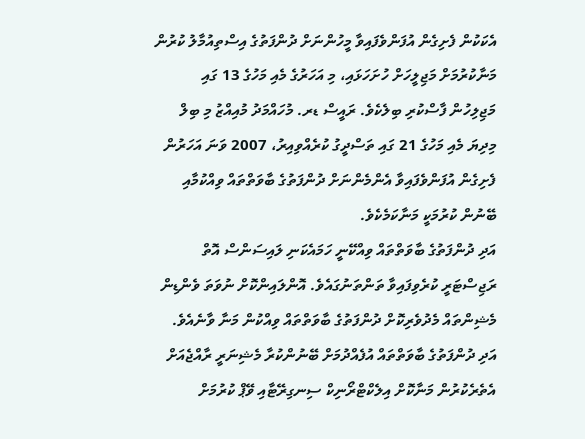އެކަކުން ފެށިގެން އުފަންވެފައިވާ މީހުންނަށް ދުންފަތުގެ އިސްތިއުމާލު ކުރުން މަނާކުރުމަށް މަޖިލީހަށް ހުށަހަޅައި، މި އަހަރުގެ މެއި މަހުގެ 13 ގައި މަޖިލިހުން ފާސްކުރި ބިލެކެވެ. ރައީސް ޑރ. މުހައްމަދު މުއިއްޒު މި ބިލް މިދިޔަ މެއި މަހުގެ 21 ގައި ތަސްދީގު ކުރެއްވިއިރު، 2007 ވަނަ އަހަރުން ފެށިގެން އުފަންވެފައިވާ އެންމެންނަށް ދުންފަތުގެ ބާވަތްތައް ވިއްކުމާއި ބޭނުން ކުރުމަކީ މަނާކަމެކެވެ.
އަދި ދުންފަތުގެ ބާވަތްތައް ވިއްކޭނީ ހަމައެކަނި ލައިސަންސް އޮތް ރަޖިސްޓަރީ ކުރެވިފައިވާ ތަންތަނުގައެވެ. އޮންލައިންކޮށް ނުވަތަ ވެންޑިން މެޝިންތައް މެދުވެރިކޮށް ދުންފަތުގެ ބާވަތްތައް ވިއްކުން މަނާ ވާނެއެވެ. އަދި ދުންފަތުގެ ބާވަތްތައް އުފެއްދުމަށް ބޭނުންކުރާ މެޝިނަރީ ރާއްޖެއަށް އެތެރެކުރުން މަނާކޮށް އިލެކްޓްރޯނިކް ސިނގިރޭޓާއި ވޭޕް ކުރުމަށް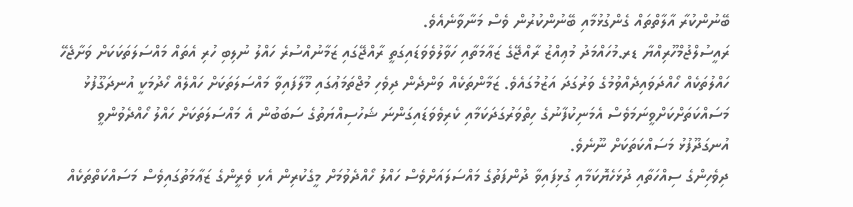ބޭނުންކުރާ އާލާތްތައް ގެންގުޅުމާއި ބޭނުންކުރުން ވެސް މަނާވާނެއެވެ.
ރައީސުލްޖުމްހޫރިއްޔާ ޑރ.މުހައްމަދު މުޢިއްޒު ރާއްޖޭގެ ޒަޢާމަތާއި ހަވާލުވެވަޑައިގަތީ ރާއްޖޭގައި ޒަމާނުއްސުރެ ހައްލު ނުލިބި ހުރި އެތައް މައްސަލަތަކަކަށް ވަށާޖެހޭ ހައްލުތަކެއް ހޯއްދަވައިދެއްވުމުގެ ވަރުގަދަ އަޒުމުގައެވެ. ޒަމާންތަކެއް ވަންދެން ދިވެހި މުޖްތަމަޢުގައި މޫލާފައިވާ މައްސަލަތަކަށް ހައްލެއް ހޯދުމަކީ އުނދަގޫފުޅު މަސައްކަތަށްކަށްވީނަމަވެސް އެމަނިކުފާނުގެ ހިތްވަރުގަދަކަމާއި ކެރިވެވަޑައިގަންނަ ޝަހުސިއްޔަތުގެ ސަބަބުން އެ މައްސަލަތަކަށް ހައްލު ހޯއްދެވުންވީ އުނގަދޫފުޅު މަސައްކަތަކަށް ނޫނެވެ.
ދިވެހިންގެ ސިއްހަތާއި ދުޅަހެޔޮކަމާއި ގުޅިފައިވާ ދުންފަތުގެ މައްސަލައަށްވެސް ހައްލު ހޯއްދެވުމަށް މީގެކުރިން އެކި ވެރީންގެ ޒަޢާމަތުގައިވެސް މަސައްކަތްތަކެއް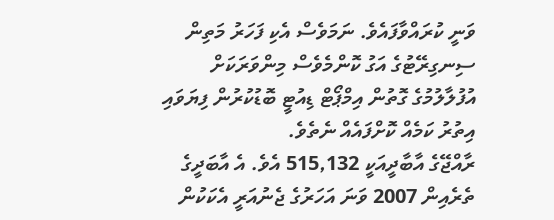ވަނީ ކުރައްވާފައެވެ. ނަމަވެސް އެކި ފަހަރު މަތިން ސިނގިރޭޓުގެ އަގު ކޮންމެވެސް މިންވަރަކަށް އުފުލާލުމުގެ ގޮތުން އިމްޕޯޓް ޑިއުޓީ ބޮޑުކުރުން ފިޔަވައި އިތުރު ކަމެއް ކޮށްފައެއް ނެތެވެ.
ރާއްޖޭގެ އާބާދީއަކީ 515,132 އެވެ. އެ އާބަދީގެ ތެރެއިން 2007 ވަނަ އަހަރުގެ ޖެނުއަރީ އެކަކުން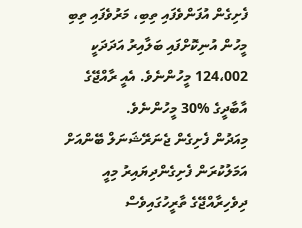ފެށިގެން އުފަންވެފައި ތިބި، މަރުވެފައި ތިބި މީހުން އުނިކޮށްފައި ބަލާއިރު އަދަދަކީ 124،002 މީހުންނެވެ. އެއީ ރާއްޖޭގެ އާބާދީގެ %30 މީހުންނެވެ.
މިއަދުން ފެށިގެން ޖެނަރޭޝަނަލް ބޭންއަށް އަމަލުކުރަން ފެށިގެންދިޔައިރު މިއީ ދިވެހިރާއްޖޭގެ ތާރީހުގައިވެސް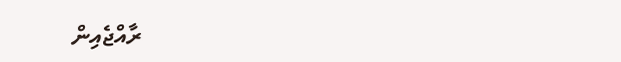ރާއްޖެއިން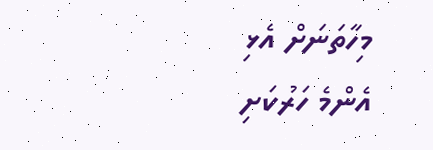މިހާތަނަށް އެޅި އެންމެ ހަރުކަށި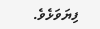ފިޔަވަޅެވެ.